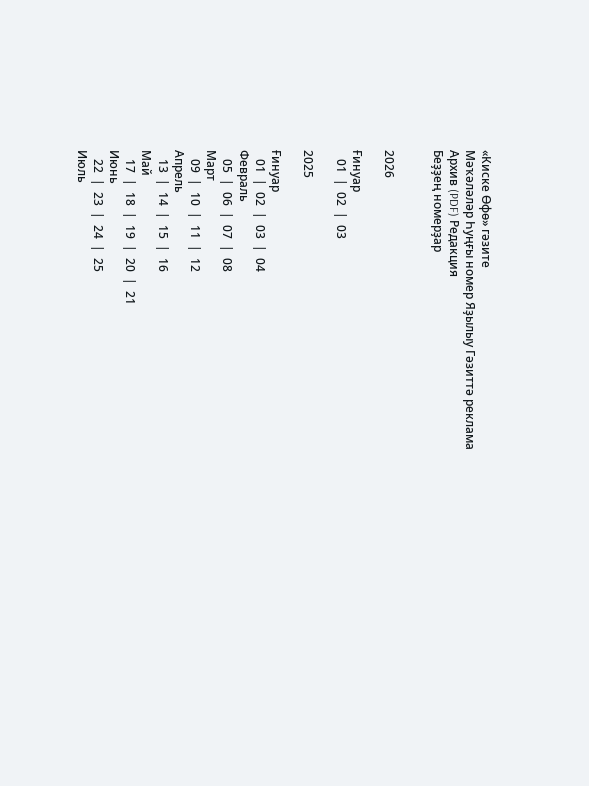«Киске Өфө» гәзите
Мәҡәләләр Һуңғы номер Яҙылыу Гәзиттә реклама Архив (PDF) Редакция
Беҙҙең номерҙар


2026

Ғинуар
   01  |  02  |  03

2025

Ғинуар
   01  |  02  |  03  |  04
Февраль
   05  |  06  |  07  |  08
Март
   09  |  10  |  11  |  12
Апрель
   13  |  14  |  15  |  16
Май
   17  |  18  |  19  |  20  |  21
Июнь
   22  |  23  |  24  |  25
Июль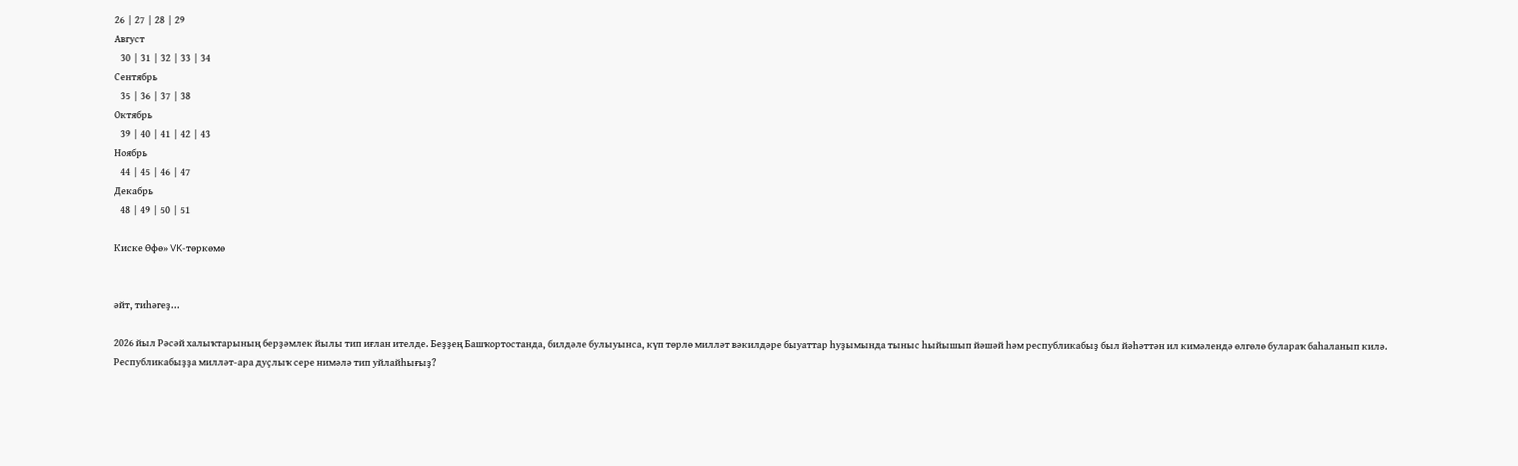26  |  27  |  28  |  29
Август
   30  |  31  |  32  |  33  |  34
Сентябрь
   35  |  36  |  37  |  38
Октябрь
   39  |  40  |  41  |  42  |  43
Ноябрь
   44  |  45  |  46  |  47
Декабрь
   48  |  49  |  50  |  51

Киске Өфө» VK-төркөмө


әйт, тиһәгеҙ...

2026 йыл Рәсәй халыҡтарының берҙәмлек йылы тип иғлан ителде. Беҙҙең Башҡортостанда, билдәле булыуынса, күп төрлө милләт вәкилдәре быуаттар һуҙымында тыныс һыйышып йәшәй һәм республикабыҙ был йәһәттән ил кимәлендә өлгөлө булараҡ баһаланып килә. Республикабыҙҙа милләт-ара дуҫлыҡ сере нимәлә тип уйлайһығыҙ?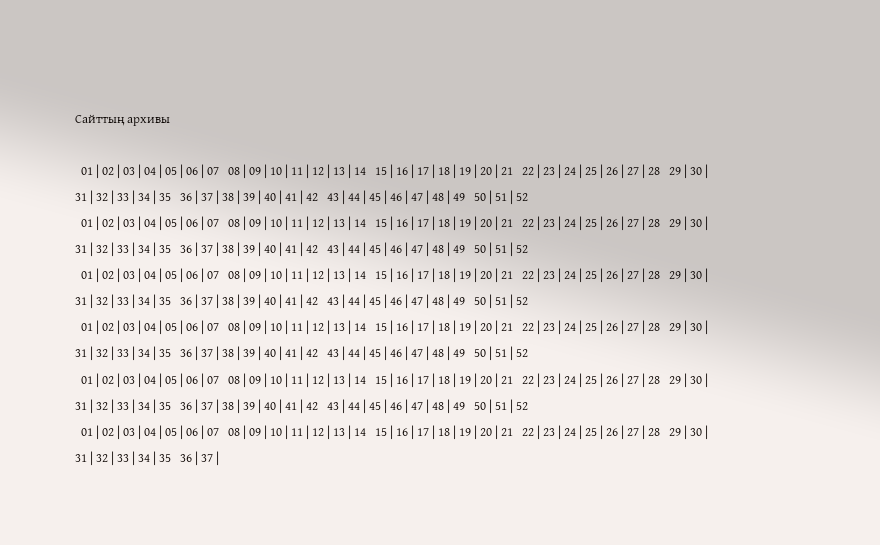Сайттың архивы

  01 | 02 | 03 | 04 | 05 | 06 | 07   08 | 09 | 10 | 11 | 12 | 13 | 14   15 | 16 | 17 | 18 | 19 | 20 | 21   22 | 23 | 24 | 25 | 26 | 27 | 28   29 | 30 | 31 | 32 | 33 | 34 | 35   36 | 37 | 38 | 39 | 40 | 41 | 42   43 | 44 | 45 | 46 | 47 | 48 | 49   50 | 51 | 52
  01 | 02 | 03 | 04 | 05 | 06 | 07   08 | 09 | 10 | 11 | 12 | 13 | 14   15 | 16 | 17 | 18 | 19 | 20 | 21   22 | 23 | 24 | 25 | 26 | 27 | 28   29 | 30 | 31 | 32 | 33 | 34 | 35   36 | 37 | 38 | 39 | 40 | 41 | 42   43 | 44 | 45 | 46 | 47 | 48 | 49   50 | 51 | 52
  01 | 02 | 03 | 04 | 05 | 06 | 07   08 | 09 | 10 | 11 | 12 | 13 | 14   15 | 16 | 17 | 18 | 19 | 20 | 21   22 | 23 | 24 | 25 | 26 | 27 | 28   29 | 30 | 31 | 32 | 33 | 34 | 35   36 | 37 | 38 | 39 | 40 | 41 | 42   43 | 44 | 45 | 46 | 47 | 48 | 49   50 | 51 | 52
  01 | 02 | 03 | 04 | 05 | 06 | 07   08 | 09 | 10 | 11 | 12 | 13 | 14   15 | 16 | 17 | 18 | 19 | 20 | 21   22 | 23 | 24 | 25 | 26 | 27 | 28   29 | 30 | 31 | 32 | 33 | 34 | 35   36 | 37 | 38 | 39 | 40 | 41 | 42   43 | 44 | 45 | 46 | 47 | 48 | 49   50 | 51 | 52
  01 | 02 | 03 | 04 | 05 | 06 | 07   08 | 09 | 10 | 11 | 12 | 13 | 14   15 | 16 | 17 | 18 | 19 | 20 | 21   22 | 23 | 24 | 25 | 26 | 27 | 28   29 | 30 | 31 | 32 | 33 | 34 | 35   36 | 37 | 38 | 39 | 40 | 41 | 42   43 | 44 | 45 | 46 | 47 | 48 | 49   50 | 51 | 52
  01 | 02 | 03 | 04 | 05 | 06 | 07   08 | 09 | 10 | 11 | 12 | 13 | 14   15 | 16 | 17 | 18 | 19 | 20 | 21   22 | 23 | 24 | 25 | 26 | 27 | 28   29 | 30 | 31 | 32 | 33 | 34 | 35   36 | 37 |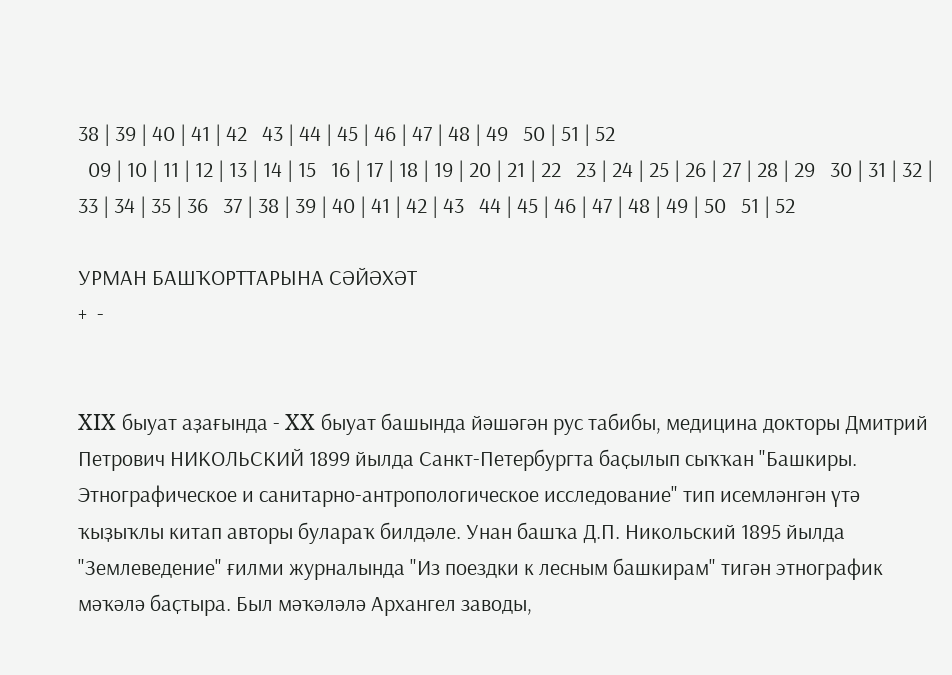38 | 39 | 40 | 41 | 42   43 | 44 | 45 | 46 | 47 | 48 | 49   50 | 51 | 52
  09 | 10 | 11 | 12 | 13 | 14 | 15   16 | 17 | 18 | 19 | 20 | 21 | 22   23 | 24 | 25 | 26 | 27 | 28 | 29   30 | 31 | 32 | 33 | 34 | 35 | 36   37 | 38 | 39 | 40 | 41 | 42 | 43   44 | 45 | 46 | 47 | 48 | 49 | 50   51 | 52

УРМАН БАШҠОРТТАРЫНА СӘЙӘХӘТ
+  -


XIX быуат аҙағында - XX быуат башында йәшәгән рус табибы, медицина докторы Дмитрий Петрович НИКОЛЬСКИЙ 1899 йылда Санкт-Петербургта баҫылып сыҡҡан "Башкиры. Этнографическое и санитарно-антропологическое исследование" тип исемләнгән үтә ҡыҙыҡлы китап авторы булараҡ билдәле. Унан башҡа Д.П. Никольский 1895 йылда "Землеведение" ғилми журналында "Из поездки к лесным башкирам" тигән этнографик мәҡәлә баҫтыра. Был мәҡәләлә Архангел заводы,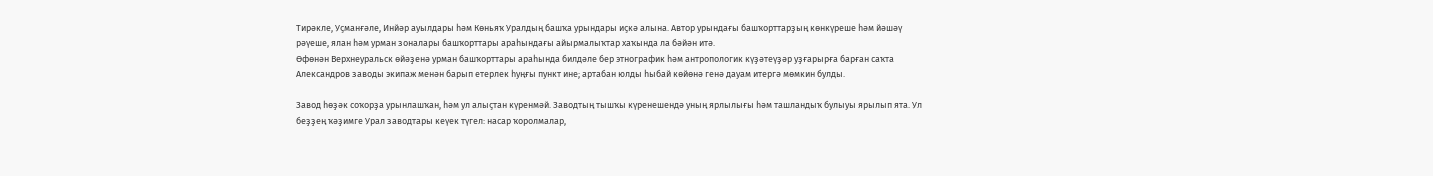Тирәкле, Уҫманғәле, Инйәр ауылдары һәм Көньяҡ Уралдың башҡа урындары иҫкә алына. Автор урындағы башҡорттарҙың көнкүреше һәм йәшәү рәүеше, ялан һәм урман зоналары башҡорттары араһындағы айырмалыҡтар хаҡында ла бәйән итә.
Өфөнән Верхнеуральск өйәҙенә урман башҡорттары араһында билдәле бер этнографик һәм антропологик күҙәтеүҙәр уҙғарырға барған саҡта Александров заводы экипаж менән барып етерлек һуңғы пункт ине; артабан юлды һыбай көйөнә генә дауам итергә мөмкин булды.

Завод һөҙәк соҡорҙа урынлашҡан, һәм ул алыҫтан күренмәй. Заводтың тышҡы күренешендә уның ярлылығы һәм ташландыҡ булыуы ярылып ята. Ул беҙҙең ҡәҙимге Урал заводтары кеүек түгел: насар ҡоролмалар,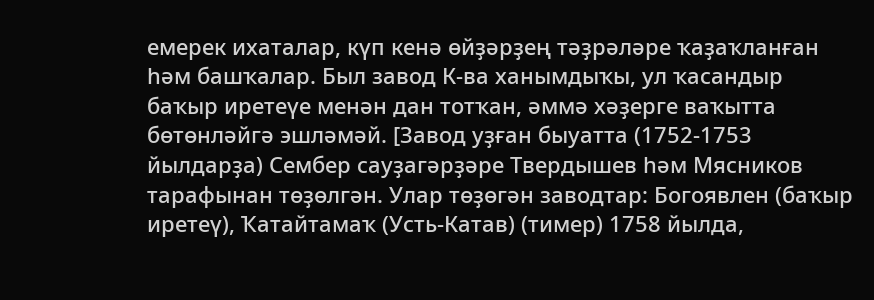емерек ихаталар, күп кенә өйҙәрҙең тәҙрәләре ҡаҙаҡланған һәм башҡалар. Был завод К-ва ханымдыҡы, ул ҡасандыр баҡыр иретеүе менән дан тотҡан, әммә хәҙерге ваҡытта бөтөнләйгә эшләмәй. [Завод уҙған быуатта (1752-1753 йылдарҙа) Сембер сауҙагәрҙәре Твердышев һәм Мясников тарафынан төҙөлгән. Улар төҙөгән заводтар: Богоявлен (баҡыр иретеү), Ҡатайтамаҡ (Усть-Катав) (тимер) 1758 йылда,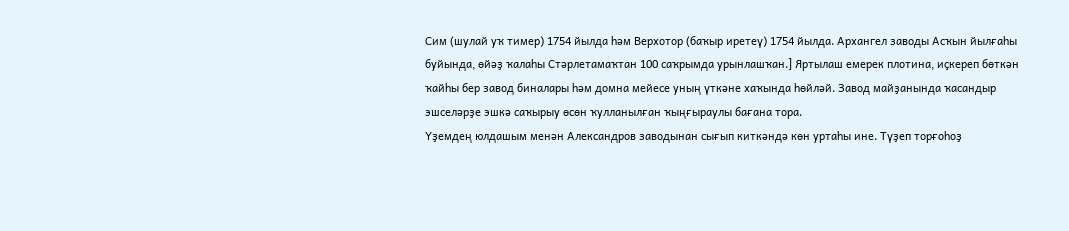Сим (шулай уҡ тимер) 1754 йылда һәм Верхотор (баҡыр иретеү) 1754 йылда. Архангел заводы Асҡын йылғаһы буйында, өйәҙ ҡалаһы Стәрлетамаҡтан 100 саҡрымда урынлашҡан.] Яртылаш емерек плотина, иҫкереп бөткән ҡайһы бер завод биналары һәм домна мейесе уның үткәне хаҡында һөйләй. Завод майҙанында ҡасандыр эшселәрҙе эшкә саҡырыу өсөн ҡулланылған ҡыңғыраулы бағана тора.
Үҙемдең юлдашым менән Александров заводынан сығып киткәндә көн уртаһы ине. Түҙеп торғоһоҙ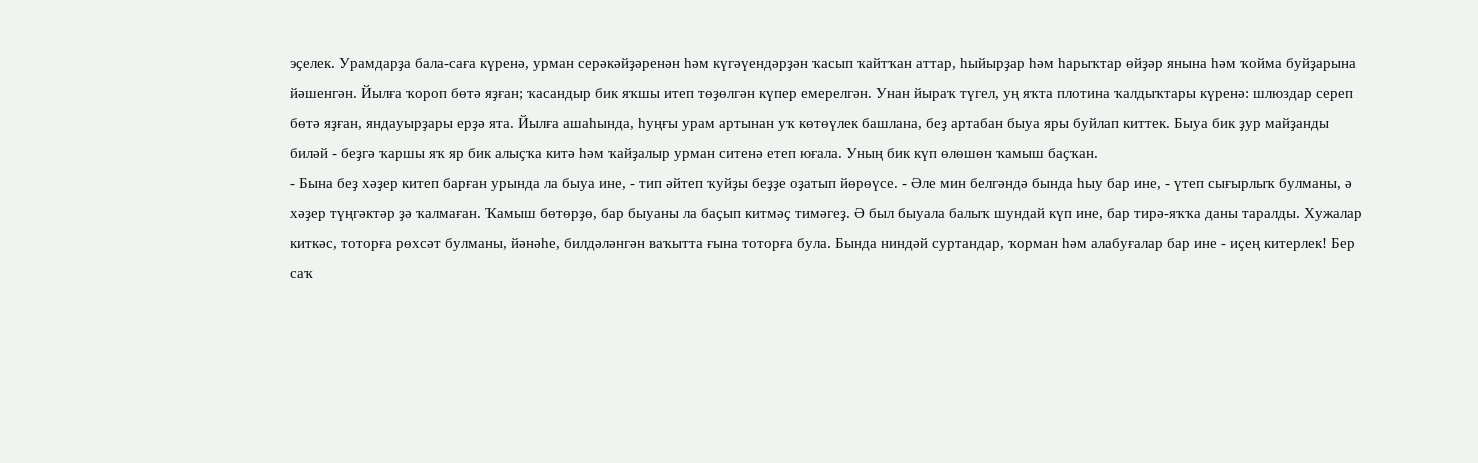эҫелек. Урамдарҙа бала-саға күренә, урман серәкәйҙәренән һәм күгәүендәрҙән ҡасып ҡайтҡан аттар, һыйырҙар һәм һарыҡтар өйҙәр янына һәм ҡойма буйҙарына йәшенгән. Йылға ҡороп бөтә яҙған; ҡасандыр бик яҡшы итеп төҙөлгән күпер емерелгән. Унан йыраҡ түгел, уң яҡта плотина ҡалдыҡтары күренә: шлюздар сереп бөтә яҙған, яндауырҙары ерҙә ята. Йылға ашаһында, һуңғы урам артынан уҡ көтөүлек башлана, беҙ артабан быуа яры буйлап киттек. Быуа бик ҙур майҙанды биләй - беҙгә ҡаршы яҡ яр бик алыҫҡа китә һәм ҡайҙалыр урман ситенә етеп юғала. Уның бик күп өлөшөн ҡамыш баҫҡан.
- Бына беҙ хәҙер китеп барған урында ла быуа ине, - тип әйтеп ҡуйҙы беҙҙе оҙатып йөрөүсе. - Әле мин белгәндә бында һыу бар ине, - үтеп сығырлыҡ булманы, ә хәҙер түңгәктәр ҙә ҡалмаған. Ҡамыш бөтөрҙө, бар быуаны ла баҫып китмәҫ тимәгеҙ. Ә был быуала балыҡ шундай күп ине, бар тирә-яҡҡа даны таралды. Хужалар киткәс, тоторға рөхсәт булманы, йәнәһе, билдәләнгән ваҡытта ғына тоторға була. Бында ниндәй суртандар, ҡорман һәм алабуғалар бар ине - иҫең китерлек! Бер саҡ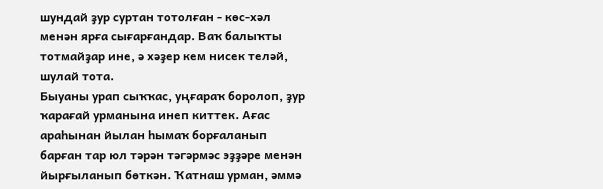шундай ҙур суртан тотолған - көс-хәл менән ярға сығарғандар. Ваҡ балыҡты тотмайҙар ине, ә хәҙер кем нисек теләй, шулай тота.
Быуаны урап сыҡҡас, уңғараҡ боролоп, ҙур ҡарағай урманына инеп киттек. Ағас араһынан йылан һымаҡ борғаланып барған тар юл тәрән тәгәрмәс эҙҙәре менән йырғыланып бөткән. Ҡатнаш урман, әммә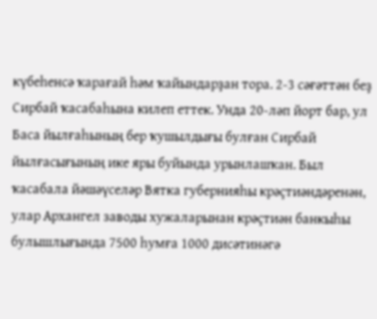күбеһенсә ҡарағай һәм ҡайындарҙан тора. 2-3 сәғәттән беҙ Сирбай ҡасабаһына килеп еттек. Унда 20-ләп йорт бар, ул Баса йылғаһының бер ҡушылдығы булған Сирбай йылғасығының ике яры буйында урынлашҡан. Был ҡасабала йәшәүселәр Вятка губернияһы крәҫтиәндәренән, улар Архангел заводы хужаларынан крәҫтиән банкыһы булышлығында 7500 һумға 1000 дисәтинәгә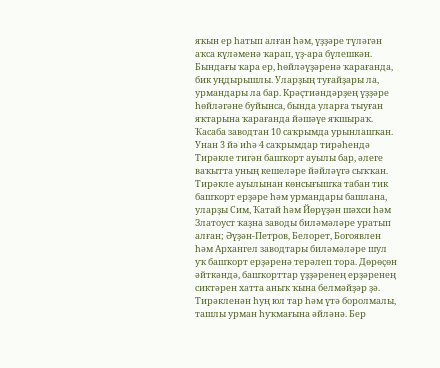яҡын ер һатып алған һәм, үҙҙәре түләгән аҡса күләменә ҡарап, үҙ-ара бүлешкән. Бындағы ҡара ер, һөйләүҙәренә ҡарағанда, бик уңдырышлы. Уларҙың туғайҙары ла, урмандары ла бар. Крәҫтиәндәрҙең үҙҙәре һөйләгәне буйынса, бында уларға тыуған яҡтарына ҡарағанда йәшәүе яҡшыраҡ. Ҡасаба заводтан 10 саҡрымда урынлашҡан.
Унан 3 йә иһә 4 саҡрымдар тирәһендә Тирәкле тигән башҡорт ауылы бар, әлеге ваҡытта уның кешеләре йәйләүгә сыҡҡан. Тирәкле ауылынан көнсығышҡа табан тик башҡорт ерҙәре һәм урмандары башлана, уларҙы Сим, Ҡатай һәм Йөрүҙән шәхси һәм Златоуст ҡаҙна заводы биләмәләре уратып алған; Әүҙән-Петров, Белорет, Богоявлен һәм Архангел заводтары биләмәләре шул уҡ башҡорт ерҙәренә терәлеп тора. Дөрөҫөн әйткәндә, башҡорттар үҙҙәренең ерҙәренең сиктәрен хатта аныҡ ҡына белмәйҙәр ҙә.
Тирәкленән һуң юл тар һәм үтә боролмалы, ташлы урман һуҡмағына әйләнә. Бер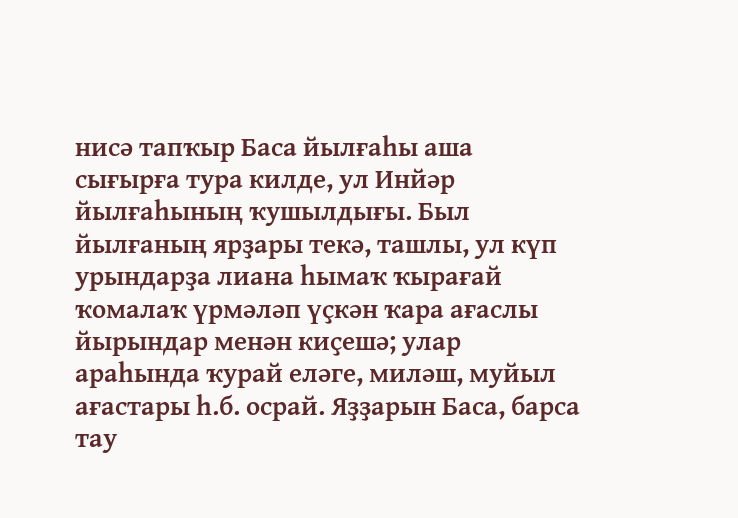нисә тапҡыр Баса йылғаһы аша сығырға тура килде, ул Инйәр йылғаһының ҡушылдығы. Был йылғаның ярҙары текә, ташлы, ул күп урындарҙа лиана һымаҡ ҡырағай ҡомалаҡ үрмәләп үҫкән ҡара ағаслы йырындар менән киҫешә; улар араһында ҡурай еләге, миләш, муйыл ағастары һ.б. осрай. Яҙҙарын Баса, барса тау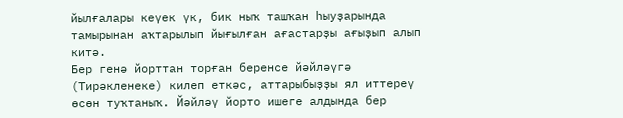йылғалары кеүек үк, бик ныҡ ташҡан һыуҙарында тамырынан аҡтарылып йығылған ағастарҙы ағыҙып алып китә.
Бер генә йорттан торған беренсе йәйләүгә (Тирәкленеке) килеп еткәс, аттарыбыҙҙы ял иттереү өсөн туҡтаныҡ. Йәйләү йорто ишеге алдында бер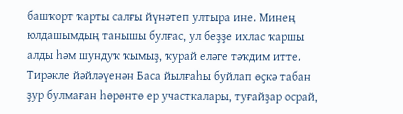башҡорт ҡарты салғы йүнәтеп ултыра ине. Минең юлдашымдың танышы булғас, ул беҙҙе ихлас ҡаршы алды һәм шундуҡ ҡымыҙ, ҡурай еләге тәҡдим итте.
Тирәкле йәйләүенән Баса йылғаһы буйлап өҫкә табан ҙур булмаған һөрөнтө ер участкалары, туғайҙар осрай,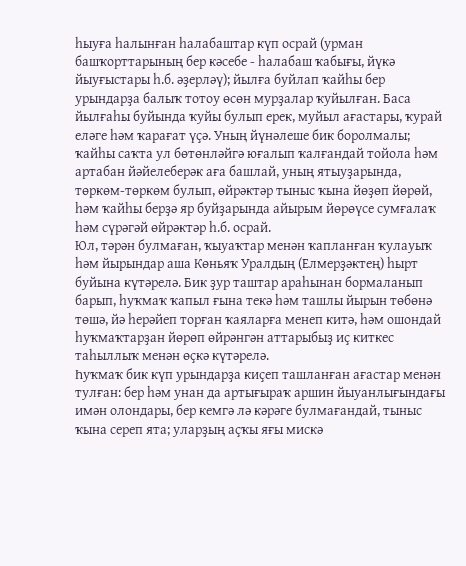һыуға һалынған һалабаштар күп осрай (урман башҡорттарының бер кәсебе - һалабаш ҡабығы, йүкә йыуғыстары һ.б. әҙерләү); йылға буйлап ҡайһы бер урындарҙа балыҡ тотоу өсөн мурҙалар ҡуйылған. Баса йылғаһы буйында ҡуйы булып ерек, муйыл ағастары, ҡурай еләге һәм ҡарағат үҫә. Уның йүнәлеше бик боролмалы; ҡайһы саҡта ул бөтөнләйгә юғалып ҡалғандай тойола һәм артабан йәйелеберәк аға башлай, уның ятыуҙарында, төркөм-төркөм булып, өйрәктәр тыныс ҡына йөҙөп йөрөй, һәм ҡайһы берҙә яр буйҙарында айырым йөрөүсе сумғалаҡ һәм сүрәгәй өйрәктәр һ.б. осрай.
Юл, тәрән булмаған, ҡыуаҡтар менән ҡапланған ҡулауыҡ һәм йырындар аша Көньяҡ Уралдың (Елмерҙәктең) һырт буйына күтәрелә. Бик ҙур таштар араһынан бормаланып барып, һуҡмаҡ ҡапыл ғына текә һәм ташлы йырын төбөнә төшә, йә һерәйеп торған ҡаяларға менеп китә, һәм ошондай һуҡмаҡтарҙан йөрөп өйрәнгән аттарыбыҙ иҫ киткес таһыллыҡ менән өҫкә күтәрелә.
Һуҡмаҡ бик күп урындарҙа киҫеп ташланған ағастар менән тулған: бер һәм унан да артығыраҡ аршин йыуанлығындағы имән олондары, бер кемгә лә кәрәге булмағандай, тыныс ҡына сереп ята; уларҙың аҫҡы яғы мискә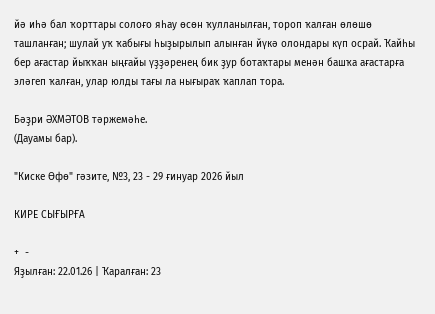йә иһә бал ҡорттары солоғо яһау өсөн ҡулланылған, тороп ҡалған өлөшө ташланған; шулай уҡ ҡабығы һыҙырылып алынған йүкә олондары күп осрай. Ҡайһы бер ағастар йыҡҡан ыңғайы үҙҙәренең бик ҙур ботаҡтары менән башҡа ағастарға эләгеп ҡалған, улар юлды тағы ла нығыраҡ ҡаплап тора.

Бәҙри ӘХМӘТОВ тәржемәһе.
(Дауамы бар).

"Киске Өфө" гәзите, №3, 23 - 29 ғинуар 2026 йыл

КИРЕ СЫҒЫРҒА

+  -
Яҙылған: 22.01.26 | Ҡаралған: 23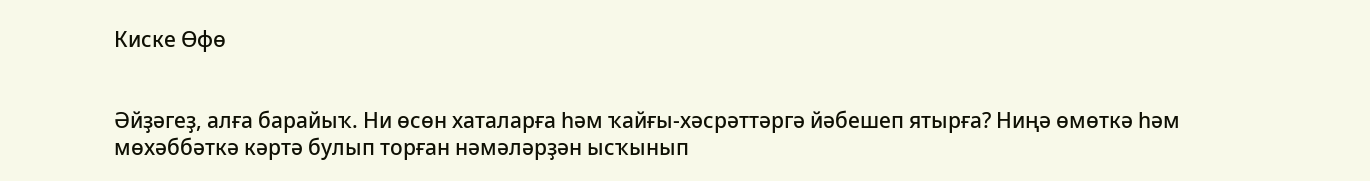Киске Өфө


Әйҙәгеҙ, алға барайыҡ. Ни өсөн хаталарға һәм ҡайғы-хәсрәттәргә йәбешеп ятырға? Ниңә өмөткә һәм мөхәббәткә кәртә булып торған нәмәләрҙән ысҡынып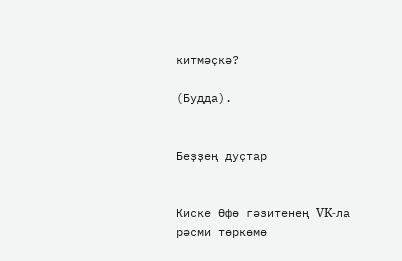китмәҫкә?

(Будда).


Беҙҙең дуҫтар


Киске Өфө гәзитенең VK-ла рәсми төркөмө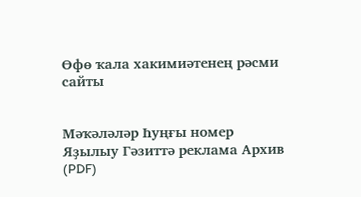Өфө ҡала хакимиәтенең рәсми сайты


Мәҡәләләр Һуңғы номер Яҙылыу Гәзиттә реклама Архив (PDF)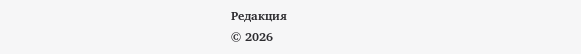Редакция
© 2026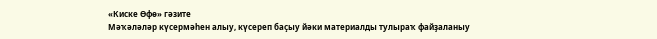«Киске Өфө» гәзите
Мәҡәләләр күсермәһен алыу, күсереп баҫыу йәки материалды тулыраҡ файҙаланыу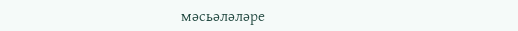мәсьәләләре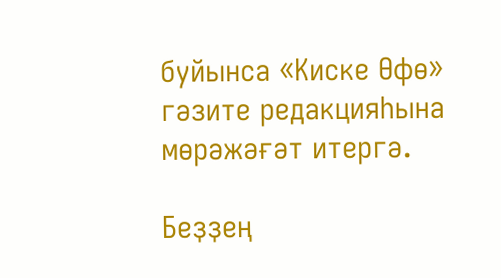буйынса «Киске Өфө» гәзите редакцияһына мөрәжәғәт итергә.

Беҙҙең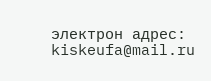электрон адрес: kiskeufa@mail.ru